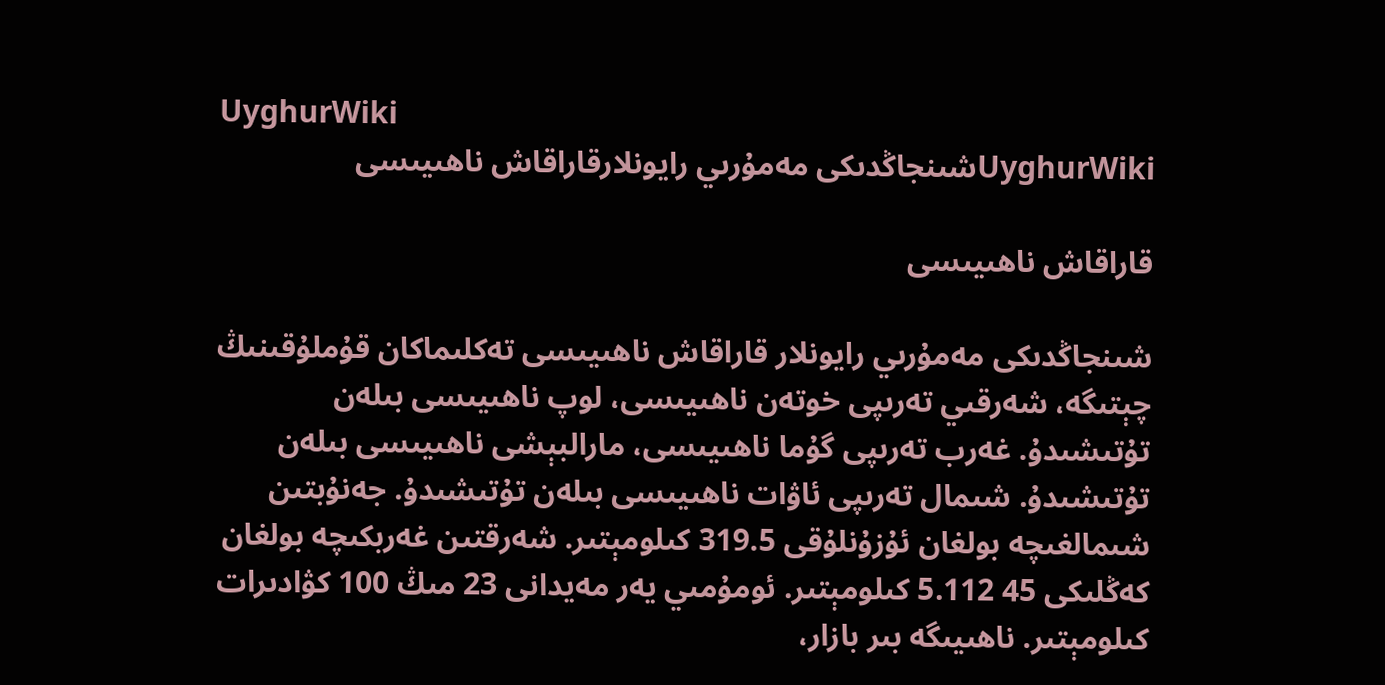UyghurWiki
UyghurWikiشىنجاڭدىكى مەمۇرىي رايونلارقاراقاش ناھىيىسى

قاراقاش ناھىيىسى

شىنجاڭدىكى مەمۇرىي رايونلار قاراقاش ناھىيىسى تەكلىماكان قۇملۇقىنىڭ چېتىگە، شەرقىي تەرىپى خوتەن ناھىيىسى، لوپ ناھىيىسى بىلەن تۇتىشىدۇ. غەرب تەرىپى گۇما ناھىيىسى، مارالبېشى ناھىيىسى بىلەن تۇتىشىدۇ. شىمال تەرىپى ئاۋات ناھىيىسى بىلەن تۇتىشىدۇ. جەنۇبتىن شىمالغىچە بولغان ئۇزۇنلۇقى 319.5 كىلومېتىر. شەرقتىن غەربكىچە بولغان كەڭلىكى 45 5.112 كىلومېتىر. ئومۇمىي يەر مەيدانى 23 مىڭ 100 كۋادىرات كىلومېتىر. ناھىيىگە بىر بازار،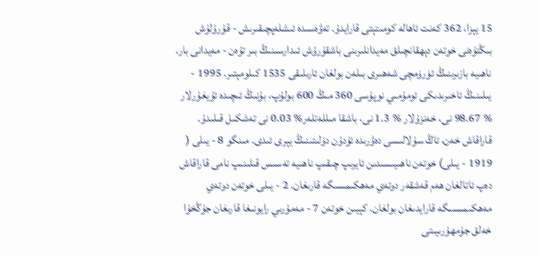15 يېزا، 362 كەنت ئاھالە كومىتېتى قارايدۇ. تەۋەسىدە ئىشلەپچىقىرىش - قۇرۇلۇش بىڭتۇەنى خوتەن دېھقانچىلق مەيدانلىرىنى باشقۇرۇش ئىدارسىنىڭ بىر تۇەن - مەيدانى بار. ناھىيە بازىرىنىڭ ئۈرۈمچى شەھىرى بىلەن بولغان ئارىلىقى 1535 كىلومېتىر. 1995 - يىلىنىڭ ئاخىرىدىكى ئومۇمىي نوپۇسى 360 مىڭ 600 بولۇپ، بۇنىڭ ئىچىدە ئۇيغۇرلار % 98.67 نى، خەنزۇلار % 1.3 نى، باشقا مىللەتلەر% 0.03 نى تەشكىل قىلىدۇ. قاراقاش خەن، تاڭ سۇلالىسى دەۋرىدە ئۇدۇن دۆلىتىنىڭ يېرى ئىدى. مىنگو 8 - يىلى ( 1919 - يىلى) خوتەن ناھىيىسىدىن ئايرىپ چىقىپ ناھىيە تەسىس قىلىنىپ نامى قاراقاش دەپ ئاتالغان ھەم قەشقەر دوتەي مەھكىمسىگە قارىغان. 2 - يىلى خوتەن دوتەي مەھكىمىسىگە قارايدىغان بولغان. كېيىن خوتەن 7 - مەمۇرىي رايونىغا قارىغان جۇڭخۇا خەلق جۇمھۇرىيىتى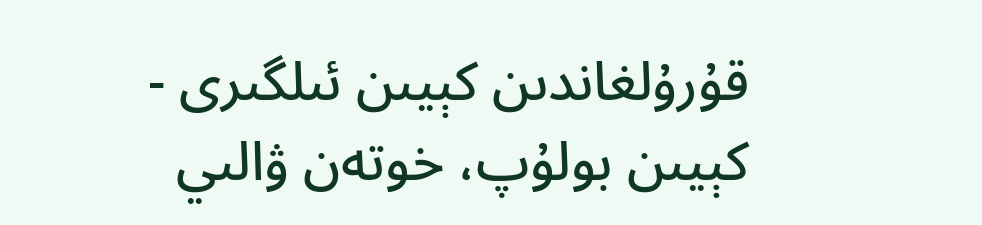قۇرۇلغاندىن كېيىن ئىلگىرى - كېيىن بولۇپ، خوتەن ۋالىي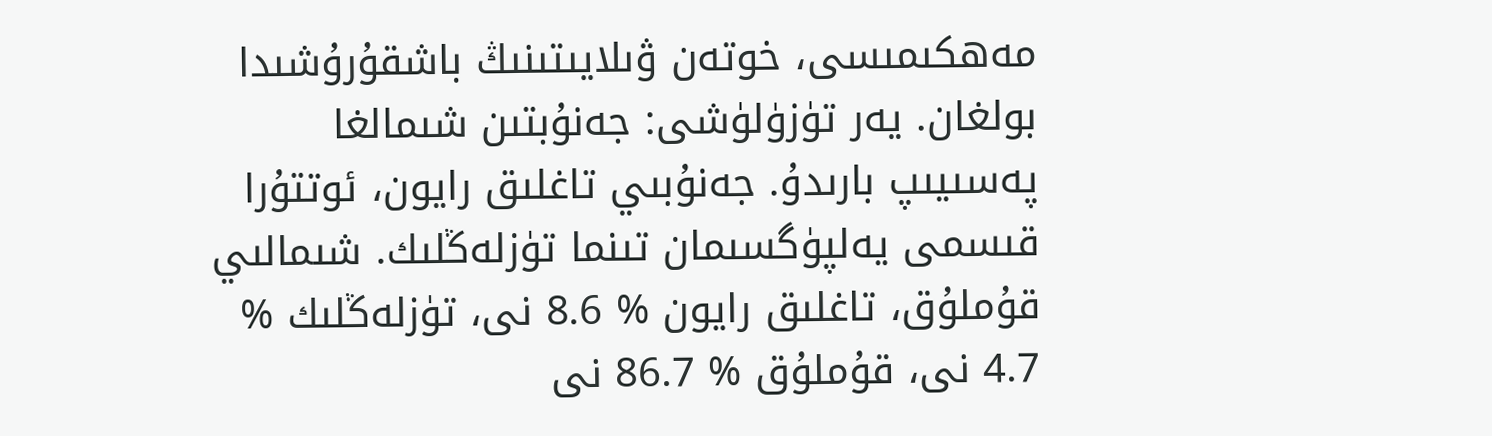مەھكىمىسى، خوتەن ۋىلايىتىنىڭ باشقۇرۇشىدا بولغان. يەر تۈزۈلۈشى: جەنۇبتىن شىمالغا پەسىيىپ بارىدۇ. جەنۇبىي تاغلىق رايون، ئوتتۇرا قىسمى يەلپۈگسىمان تىنما تۈزلەڭلىك. شىمالىي قۇملۇق، تاغلىق رايون % 8.6 نى، تۈزلەڭلىك % 4.7 نى، قۇملۇق % 86.7 نى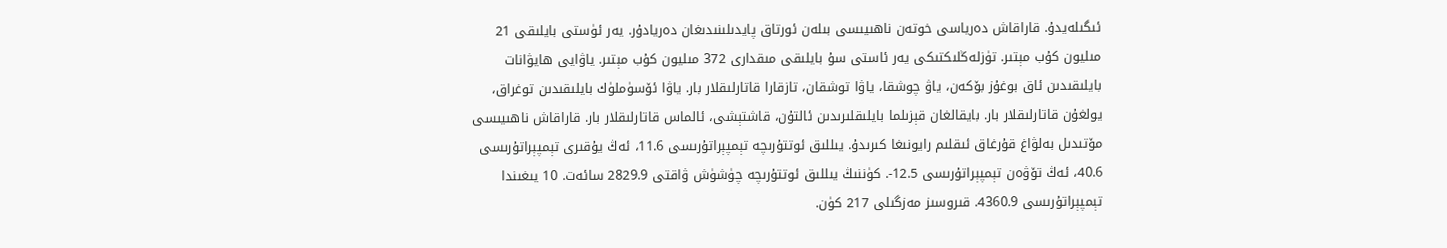ئىگىلەيدۇ. قاراقاش دەرياسى خوتەن ناھىيىسى بىلەن ئورتاق پايدىلىنىدىغان دەريادۇر. يەر ئۈستى بايلىقى 21 مىليون كۇب مېتىر. تۈزلەڭلىكتىكى يەر ئاستى سۇ بايلىقى مىقدارى 372 مىليون كۇب مېتىر. ياۋايى ھايۋانات بايلىقىدىن ئاق بوغۇز بۆكەن، ياۋ چوشقا، ياۋا توشقان، تازقارا قاتارلىقلار بار. ياۋا ئۆسۈملۈك بايلىقىدىن توغراق، يولغۇن قاتارلىقلار بار. بايقالغان قېزىلما بايلىقلىرىدىن ئالتۇن، قاشتېشى، ئالماس قاتارلىقلار بار. قاراقاش ناھىيىسى مۆتىدىل بەلۋاغ قۇرغاق ئىقلىم رايونىغا كىرىدۇ. يىللىق ئوتتۇرىچە تېمپېراتۇرىسى 11.6، ئەڭ يۇقىرى تېمپېراتۇرىسى 40.6، ئەڭ تۆۋەن تېمپېراتۇرىسى 12.5-. كۈننىڭ يىللىق ئوتتۇرىچە چۈشۈش ۋاقتى 2829.9 سائەت. 10 يىغىندا تېمپېراتۇرىسى 4360.9. قىروسىز مەزگىلى 217 كۈن.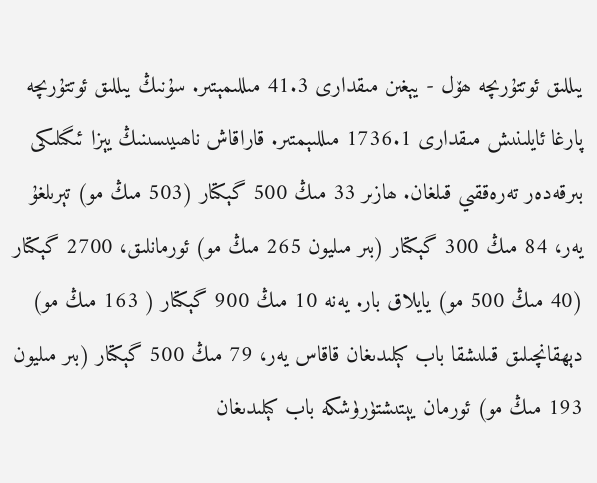يىللىق ئوتتۇرىچە ھۆل - يېغىن مىقدارى 41.3 مىللىمېتىر. سۇنىڭ يىللىق ئوتتۇرىچە پارغا ئايلىنىش مىقدارى 1736.1 مىللىېمتىر. قاراقاش ناھىيىسىنىڭ يېزا ئىگىلىكى بىرقەدەر تەرەققىي قىلغان. ھازىر 33 مىڭ 500 گېكتار (503 مىڭ مو) تېرىلغۇ يەر، 84 مىڭ 300 گېكتار (بىر مىليون 265 مىڭ مو) ئورمانلىق، 2700 گېكتار (40 مىڭ 500 مو) يايلاق بار. يەنە 10 مىڭ 900 گېكتار ( 163 مىڭ مو) دېھقانچىلىق قىلىشقا باب كېلىدىغان قاقاس يەر، 79 مىڭ 500 گېكتار (بىر مىليون 193 مىڭ مو) ئورمان يېتىشتۈرۈشكە باب كېلىدىغان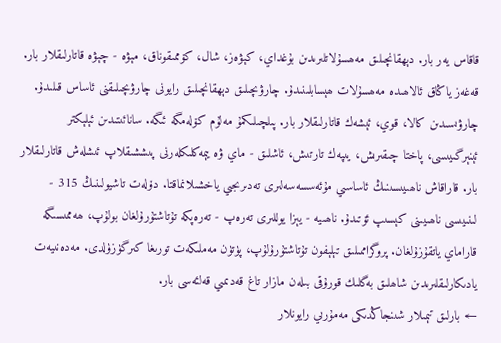قاقاس يەر بار. دېھقانچىلىق مەھسۇلاتلىرىدىن بۇغداي، كېۋەز، شال، كۆممىقوناق، مېۋە - چېۋە قاتارلىقلار بار. قەغەز ياڭاق ئالاھىدە مەھسۇلات ھېسابلىنىدۇ. چارۋىچىلىق دېھقانچىلىق رايونى چارۋىچىلىقنى ئاساس قىلىدۇ. چارۋىسىدىن كالا، قوي، ئېشەك قاتارلىقلار بار. پىلچىلىكمۇ مەلۇم كۆلەمگە ئىگە. سانائىتىدىن ئېلېكتر ئېنېرگىيىسى، پاختا چىقىرىش، يىپەك تارتىش، ئاشلىق - ماي ۋە يېمەكلىكلەرنى پىششىقلاپ ئىشلەش قاتارلىقلار بار. قاراقاش ناھىيىسىنىڭ ئاساسىي مۇئەسسەسەلىرى تەدىرىجىي ياخشىلانماقتا. دۆلەت تاشيولىنىڭ 315 - لىنىيىسى ناھىيىنى كېسىپ ئۆتىدۇ. ناھىيە - يېزا يوللىرى تەرەپ - تەرەپكە تۇتاشتۇرۇلغان بولۇپ، ھەممىسىگە قاراماي ياتقۇزۇلغان. پروگراممىلىق تېلېفون تۇتاشتۇرۇلۇپ، پۈتۈن مەملىكەت تورىغا كىرگۈزۈلدى. مەدەنىيەت يادىكارلىقلىرىدىن شاھلىق بەگلىك قورۇقى بىلەن مازار تاغ قەدىمىي قەلئەسى بار.
← بارلىق تېمىلار شىنجاڭدىكى مەمۇرىي رايونلار